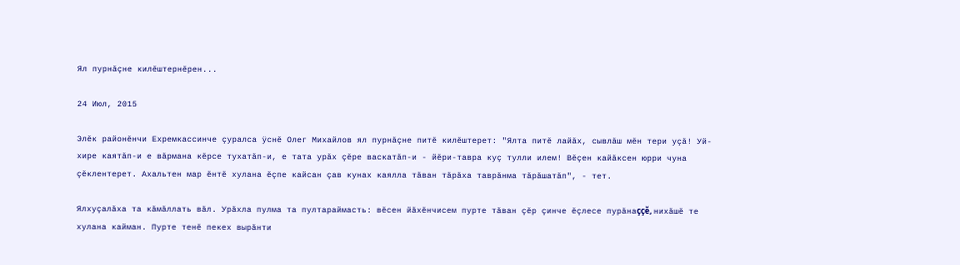Ял пурнăçне килĕштернĕрен...

24 Июл, 2015

Элĕк районĕнчи Ехремкассинче çуралса ÿснĕ Олег Михайлов ял пурнăçне питĕ килĕштерет: "Ялта питĕ лайăх, сывлăш мĕн тери уçă! Уй-хире каятăп-и е вăрмана кĕрсе тухатăп-и, е тата урăх çĕре васкатăп-и - йĕри-тавра куç тулли илем! Вĕçен кайăксен юрри чуна çĕклентерет. Ахальтен мар ĕнтĕ хулана ĕçпе кайсан çав кунах каялла тăван тăрăха таврăнма тăрăшатăп", - тет.

Ялхуçалăха та кăмăллать вăл. Урăхла пулма та пултараймасть: вĕсен йăхĕнчисем пурте тăван çĕр çинче ĕçлесе пурăнаççĕ, нихăшĕ те хулана кайман. Пурте тенĕ пекех вырăнти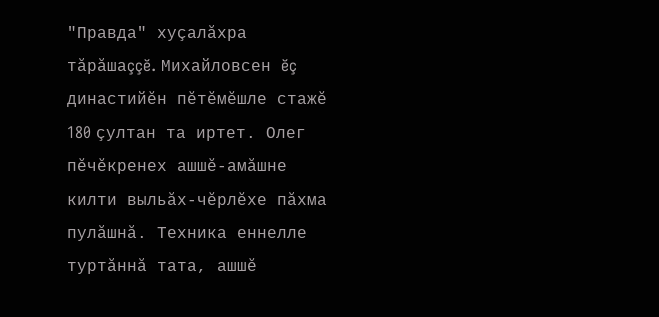"Правда" хуçалăхра тăрăшаççĕ. Михайловсен ĕç династийĕн пĕтĕмĕшле стажĕ 180 çултан та иртет. Олег пĕчĕкренех ашшĕ-амăшне килти выльăх-чĕрлĕхе пăхма пулăшнă. Техника еннелле туртăннă тата, ашшĕ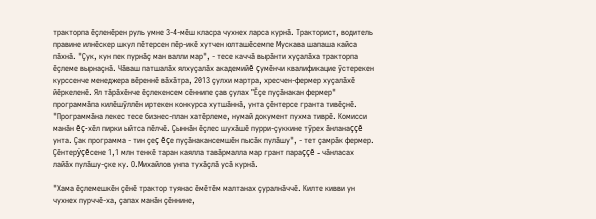тракторпа ĕçленĕрен руль умне 3-4-мĕш класра чухнех ларса курнă. Тракторист, водитель правине илнĕскер шкул пĕтерсен пĕр-икĕ хутчен юлташĕсемпе Мускава шапаша кайса пăхнă. "Çук, кун пек пурнăç ман валли мар", - тесе каччă вырăнти хуçалăха тракторпа ĕçлеме вырнаçнă. Чăваш патшалăх ялхуçалăх академийĕ çумĕнчи квалификацие ÿстерекен курссенче менеджера вĕреннĕ вăхăтра, 2013 çулхи мартра, хресчен-фермер хуçалăхĕ йĕркеленĕ. Ял тăрăхĕнче ĕçлекенсем сĕннипе çав çулах "Ĕçе пуçăнакан фермер" программăпа килĕшÿллĕн иртекен конкурса хутшăннă, унта çĕнтерсе гранта тивĕçнĕ. "Программăна лекес тесе бизнес-план хатĕрлеме, нумай документ пухма тиврĕ. Комисси манăн ĕç-хĕл пирки ыйтса пĕлчĕ. Çыннăн ĕçлес шухăшĕ пурри-çуккине тÿрех ăнланаççĕ унта. Çак программа - тин çеç ĕçе пуçăнакансемшĕн пысăк пулăшу", - тет çамрăк фермер. Çĕнтерÿçĕсене 1,1 млн тенкĕ таран каялла тавăрмалла мар грант параççĕ - чăнласах лайăх пулăшу-çке ку. О.Михайлов унпа тухăçлă усă курнă.

"Хама ĕçлемешкĕн çĕнĕ трактор туянас ĕмĕтĕм малтанах çуралнăччĕ. Килте кивви ун чухнех пурччĕ-ха, çапах манăн çĕннине,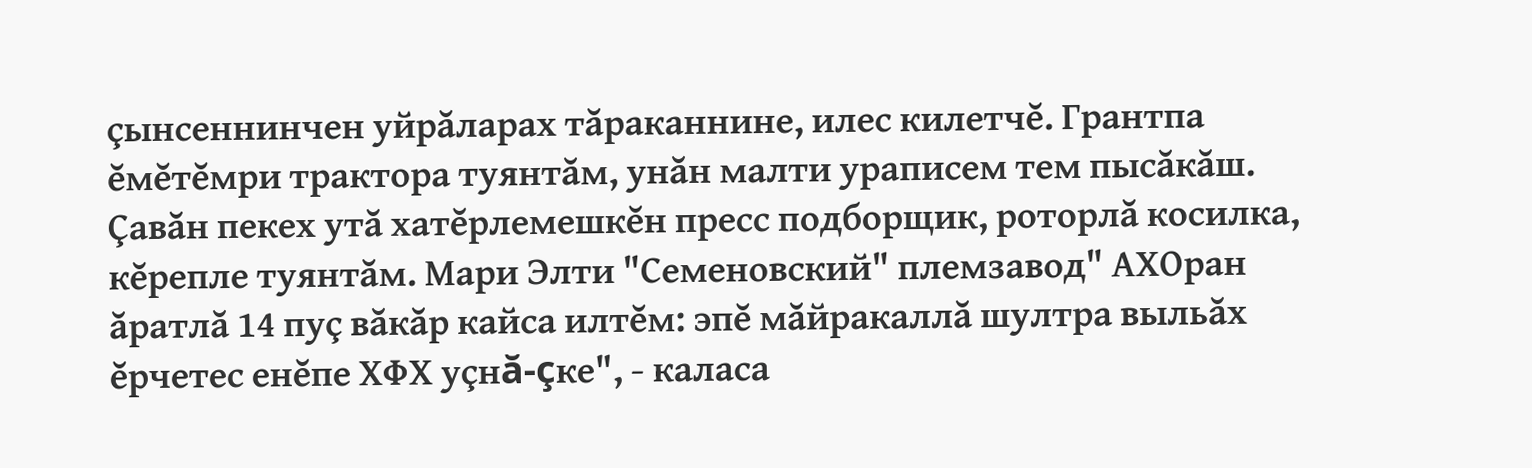çынсеннинчен уйрăларах тăраканнине, илес килетчĕ. Грантпа ĕмĕтĕмри трактора туянтăм, унăн малти ураписем тем пысăкăш. Çавăн пекех утă хатĕрлемешкĕн пресс подборщик, роторлă косилка, кĕрепле туянтăм. Мари Элти "Семеновский" племзавод" АХОран ăратлă 14 пуç вăкăр кайса илтĕм: эпĕ мăйракаллă шултра выльăх ĕрчетес енĕпе ХФХ уçнă-çке", - каласа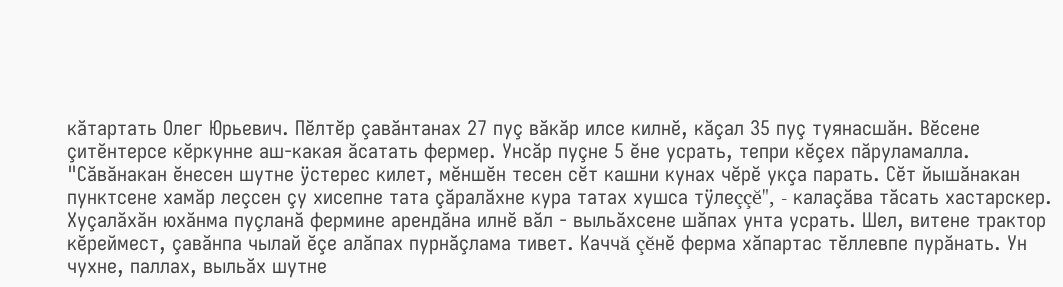кăтартать Олег Юрьевич. Пĕлтĕр çавăнтанах 27 пуç вăкăр илсе килнĕ, кăçал 35 пуç туянасшăн. Вĕсене çитĕнтерсе кĕркунне аш-какая ăсатать фермер. Унсăр пуçне 5 ĕне усрать, тепри кĕçех пăруламалла. "Сăвăнакан ĕнесен шутне ÿстерес килет, мĕншĕн тесен сĕт кашни кунах чĕрĕ укçа парать. Сĕт йышăнакан пунктсене хамăр леçсен çу хисепне тата çăралăхне кура татах хушса тÿлеççĕ", - калаçăва тăсать хастарскер. Хуçалăхăн юхăнма пуçланă фермине арендăна илнĕ вăл - выльăхсене шăпах унта усрать. Шел, витене трактор кĕреймест, çавăнпа чылай ĕçе алăпах пурнăçлама тивет. Каччă çĕнĕ ферма хăпартас тĕллевпе пурăнать. Ун чухне, паллах, выльăх шутне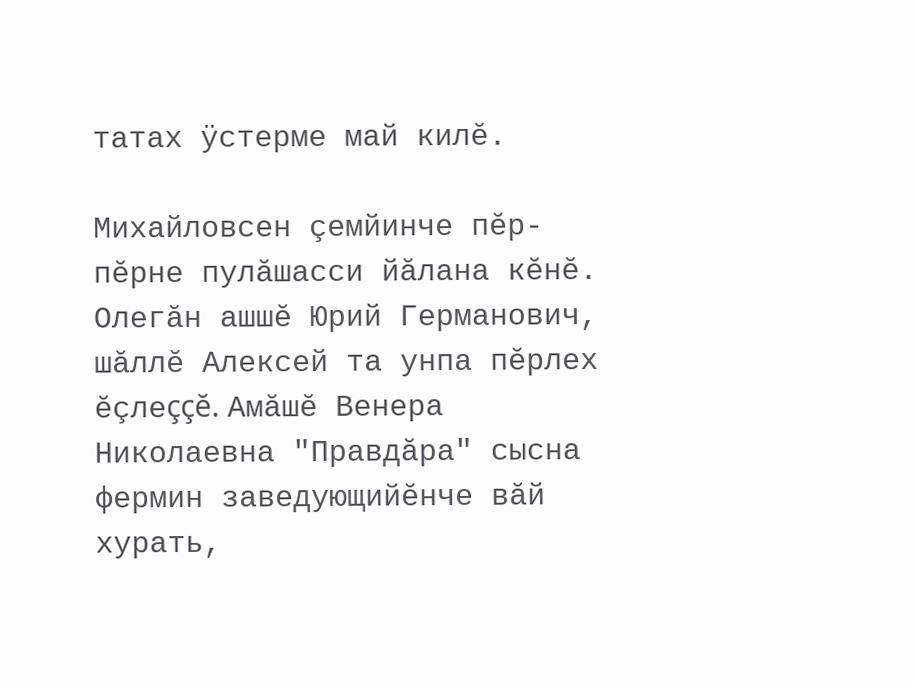татах ÿстерме май килĕ.

Михайловсен çемйинче пĕр-пĕрне пулăшасси йăлана кĕнĕ. Олегăн ашшĕ Юрий Германович, шăллĕ Алексей та унпа пĕрлех ĕçлеççĕ. Амăшĕ Венера Николаевна "Правдăра" сысна фермин заведующийĕнче вăй хурать,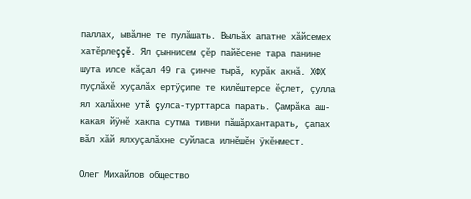паллах, ывăлне те пулăшать. Выльăх апатне хăйсемех хатĕрлеççĕ. Ял çыннисем çĕр пайĕсене тара панине шута илсе кăçал 49 га çинче тырă, курăк акнă. ХФХ пуçлăхĕ хуçалăх ертÿçипе те килĕштерсе ĕçлет, çулла ял халăхне утă çулса-турттарса парать. Çамрăка аш-какая йÿнĕ хакпа сутма тивни пăшăрхантарать, çапах вăл хăй ялхуçалăхне суйласа илнĕшĕн ÿкĕнмест.

Олег Михайлов общество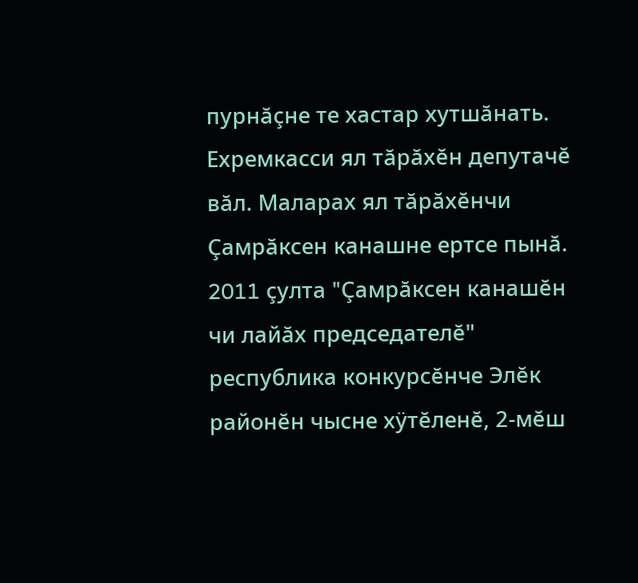пурнăçне те хастар хутшăнать. Ехремкасси ял тăрăхĕн депутачĕ вăл. Маларах ял тăрăхĕнчи Çамрăксен канашне ертсе пынă. 2011 çулта "Çамрăксен канашĕн чи лайăх председателĕ" республика конкурсĕнче Элĕк районĕн чысне хÿтĕленĕ, 2-мĕш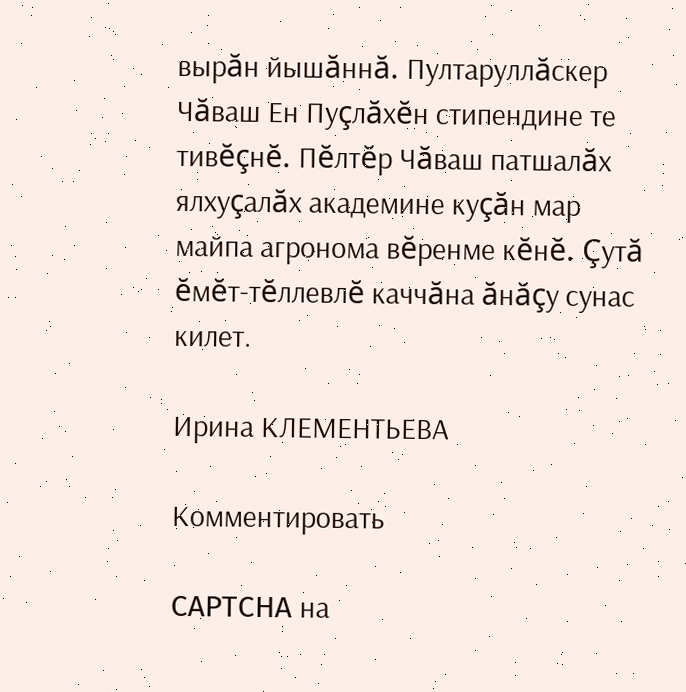вырăн йышăннă. Пултаруллăскер Чăваш Ен Пуçлăхĕн стипендине те тивĕçнĕ. Пĕлтĕр Чăваш патшалăх ялхуçалăх академине куçăн мар майпа агронома вĕренме кĕнĕ. Çутă ĕмĕт-тĕллевлĕ каччăна ăнăçу сунас килет.

Ирина КЛЕМЕНТЬЕВА

Комментировать

CAPTCHA на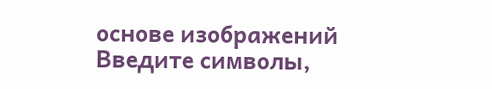основе изображений
Введите символы,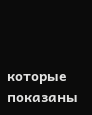которые показаны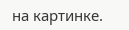на картинке.